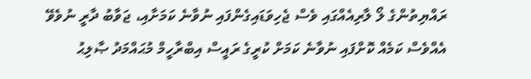ރައްޔިތުންގެ ލޯ ލާރިއެއްގައި ވެސް ޖެހިވަޑައިގެންފައި ނުވާނެ ކަމަށާއި، ޖަވާބު ދާރީ ނުވެވޭ އެއްވެސް ކަމެއް ކޮށްފައި ނުވާނެ ކަމަށް ކުރީގެ ރައީސް އިބްރާހީމް މުޙައްމަދު ޞާލިޙު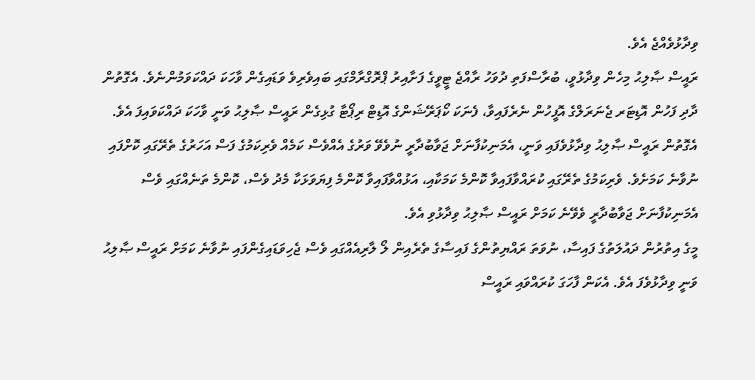ވިދާޅުވެއްޖެ އެވެ.
ރައީސް ޞާލިޙު މިހެން ވިދާޅުވީ، ބުރާސްފަތި ދުވަހު ރާއްޖެ ޓީވީގެ ފަށާއިރު ޕްރޮގްރާމްގައި ބައިވެރިވެ ވަޑައިގެން ވާހަކަ ދައްކަވަމުންނެވެ. އެގޮތުން ދާދި ފަހުން އޮޑިޓަރ ޖެނަރަލްގެ އޮފީހުން ނެރެފައިވާ، ފެނަކަ ކޯޕަރޭޝަންގެ އޮޑިޓް ރިޕޯޓާ ގުޅިގެން ރައީސް ޞާލިޙު ވަނީ ވާހަކަ ދައްކަވައިފަ އެވެ.
އެގޮތުން ރައީސް ޞާލިޙު ވިދާޅުވެފައި ވަނީ، އެމަނިކުފާނަށް ޖަވާބުދާރީ ނުވެވޭ ވަރުގެ އެއްވެސް ކަމެއް ވެރިކަމުގެ ފަސް އަހަރުގެ ތެރޭގައި ކޮށްފައި ނުވާނެ ކަމަށެވެ. ވެރިކަމުގެ ތެރޭގައި ކުރައްވާފައިވާ ކޮންމެ ކަމަކާއި، އަޅުއްވާފައިވާ ކޮންމެ ފިޔަވަޅަކާ މެދު ވެސް، ކޮންމެ ތަނެއްގައި ވެސް އެމަނިކުފާނަށް ޖަވާބުދާރީ ވެވޭނެ ކަމަށް ރައީސް ޞާލިޙު ވިދާޅުވި އެވެ.
މީގެ އިތުރުން ދައުލަތުގެ ފައިސާ، ނުވަތަ ރައްޔިތުންގެ ފައިސާގެ ތެރެއިން ލޯ ލާރިއެއްގައި ވެސް ޖެހިވަޑައިގެންފައި ނުވާނެ ކަމަށް ރައީސް ޞާލިޙު ވަނީ ވިދާޅުވެފަ އެވެ. އެކަން ފާހަގަ ކުރައްވައި ރައީސް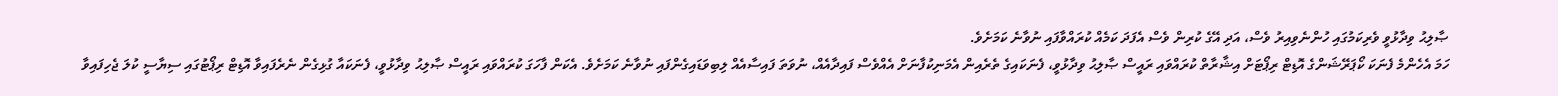ޞާލިޙު ވިދާޅުވީ ވެރިކަމުގައި ހުންނެވިއިރު ވެސް، އަދި އޭގެ ކުރިން ވެސް އެފަދަ ކަމެއް ކުރައްވާފައި ނުވާނެ ކަމަށެވެ.
ހަމަ އެހެންމެ ފެނަކަ ކޯޕަރޭޝަންގެ އޮޑިޓް ރިޕޯޓަށް އިޝާރާތް ކުރައްވައި ރައީސް ޞާލިޙު ވިދާޅުވީ، ފެނަކައިގެ ތެރެއިން އެމަނިކުފާނަށް އެއްވެސް ފައިދާއެއް، ނުވަތަ ފައިސާއެއް ލިބިވަޑައިގެންފައި ނުވާނެ ކަމަށެވެ. އެކަން ފާހަގަ ކުރައްވައި ރައީސް ޞާލިޙު ވިދާޅުވީ، ފެނަކައާ ގުޅިގެން ނެރެފައިވާ އޮޑިޓް ރިޕޯޓުގައި ސިޔާސީ ކުލަ ޖެހިފައިވާ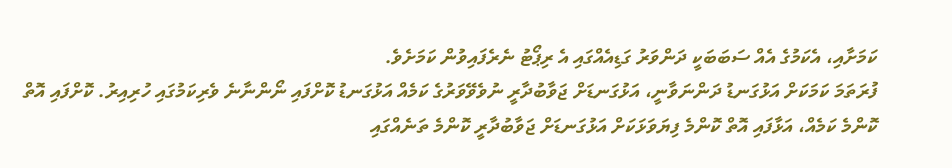ކަމަށާއި، އެކަމުގެ އެއް ސަބަބަކީ ދަންވަރު ގަޑިއެއްގައި އެ ރިޕޯޓު ނެރެފައިވުން ކަމަށެވެ.
ފުރަތަމަ ކަމަކަށް އަޅުގަނޑު ދަންނަވާނީ، އަޅުގަނޑަށް ޖަވާބުދާރީ ނުވެވޭވަރުގެ ކަމެއް އަޅުގަނޑު ކޮށްފައި ނޯންނާނެ ވެރިކަމުގައި ހުރިއިރު. ކޮށްފައި އޮތް ކޮންމެ ކަމެއް، އަޅާފައި އޮތް ކޮންމެ ފިޔަވަޅަކަށް އަޅުގަނޑަށް ޖަވާބުދާރީ ކޮންމެ ތަނެއްގައި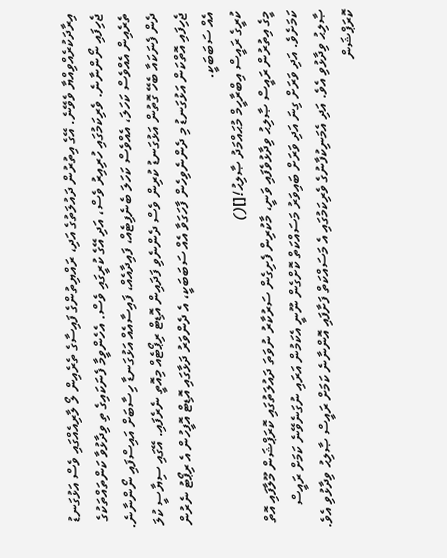އިރާދަކުރެއްވިއްޔާ ވެވޭނެ. އޭގެ އިތުރުން ދައުލަތުގެ އަދި، ރައްޔިތުންގެ ފައިސާގެ ތެރެއިން ލޯ ލާރިއެއްގައި ވެސް އަޅުގަނޑު ޖެހިފައި ނޯންނާނެ. ވެރިކަމުގައި ހުރިއިރު ވެސް، އަދި އޭގެ ކުރީގައި ވެސް. އެހެންވީމާ ފެނަކައިގެ ތި ވިދާޅުވާ ކަންތައްތަކުގެ ތެރެއިން އެއްވެސް ކަހަލަ، އެއްވެސް ކަހަލަ ބެނެފިޓެއް، ފައިދާއެއް، ފައިސާއެއް އަޅުގަނޑާ ހިސާބަށް އައިސްފައި ނޯންނާނެ. ދެން ފެނަކައާ ބެހޭ ގޮތުން އަޅުގަނޑު ކުރިން ވެސް ދެންނެވި ފަދައިން އޮޑިޓް ރިޕޯޓެއް މިއޮތީ ނެރެފައި. އޭގައި ސިޔާސީ ކުލަ ޖެހިފައި އޮތްކަން އަޅުގަނޑު މި ދެންނެވިހެން ފާހަގަވާ އެއް ސަބަބަކީ، އެ ދެންވަރު ދަޅާގައި އޮޑިޓް އޮފީހުން އެ ރިޕޯޓު ނެރުން އެއް ސަބަބަކީ.
ކުރީގެ ރައީސް އިބްރާހީމް މުޙައްމަދު ޞާލިޙު![]()
މީގެ އިތުރުން ރައީސް ޞާލިޙު ވިދާޅުވެފައި ވަނީ، މާކުރިން ފެށިގެން ސަރުކާރު ނުވަތަ ދައުލަތުގައި ކޮރަޕްޝަން މޫލާފައި އޮތް ކަމަށެވެ. އަދި ވަރަށް ގިނަ އަދި ވަރަށް ބައިވަރު މަސައްކަތް ކޮށްގެން ނޫނީ އެކަމުން އަރައި ނުގަނެވޭނެ ކަމަށް ރައީސް ޞާލިޙު ވިދާޅުވި އެވެ. އަދި އެމަނިކުފާނުގެ ވެރިކަމުގައި އެ މަސައްކަތް ފަށާފައި އޮންނާނެ ކަމަށް ރައީސް ޞާލިޙު ވިދާޅުވި އެވެ.
ކޮރަޕްޝަން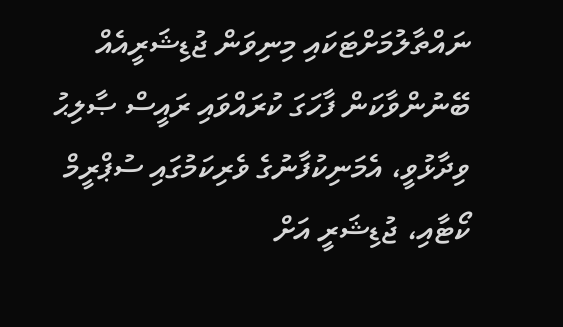ނައްތާލުމަށްޓަކައި މިނިވަން ޖުޑިޝަރީއެއް ބޭނުންވާކަން ފާހަގަ ކުރައްވައި ރައީސް ޞާލިޙު ވިދާޅުވީ، އެމަނިކުފާނުގެ ވެރިކަމުގައި ސުޕްރީމް ކޯޓާއި، ޖުޑިޝަރީ އަށް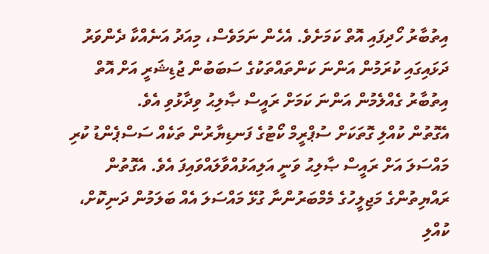އިތުބާރު ހޯދިފައި އޮތް ކަމަށެވެ. އެހެން ނަމަވެސް، މިއަދު އަނެއްކާ ދެންވަރު ދަޅައިގައި ކުރަމުން އަންނަ ކަންތައްތަކުގެ ސަބަބުން ޖުޑިޝަރީ އަށް އޮތް އިތުބާރު ގެއްލެމުން އަންނަ ކަމަށް ރައީސް ޞާލިޙު ވިދާޅުވި އެވެ.
އެގޮތުން ކުއްލި ގޮތަކަށް ސުޕްރީމް ކޯޓުގެ ފަނޑިޔާރުން ތަކެއް ސަސްޕެންޑު ކުރި މައްސަލަ އަށް ރައީސް ޞާލިޙު ވަނީ އަލިއަޅުއްވާލައްވައިފަ އެވެ. އެގޮތުން ރައްޔިތުންގެ މަޖިލީހުގެ މެމްބަރުންނާ ގުޅޭ މައްސަލަ އެއް ބަލަމުން ދަނިކޮށް، ކުއްލި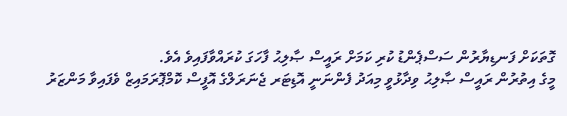ގޮތަކަށް ފަނޑިޔާރުން ސަސްޕެންޑު ކުރި ކަމަށް ރައީސް ޞާލިޙު ފާހަގަ ކުރައްވާފައިވެ އެވެ.
މީގެ އިތުރުން ރައީސް ޞާލިޙު ވިދާޅުވީ މިއަދު ފެންނަނީ އޮޑިޓަރ ޖެނަރަލްގެ އޮފީސް ކޮމްޕޮރަމައިޒް ވެފައިވާ މަންޒަރު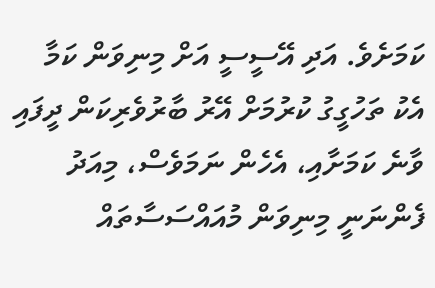ކަމަށެވެ. އަދި އޭސީސީ އަށް މިނިވަން ކަމާ އެކު ތަހުގީގު ކުރުމަށް އޭރު ބާރުވެރިކަން ދީފައި ވާނެ ކަމަށާއި، އެހެން ނަމަވެސް، މިއަދު ފެންނަނީ މިނިވަން މުއައްސަސާތައް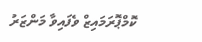ކޮމްޕޮރަމައިޒް ވެފައިވާ މަންޒަރު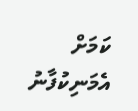ކަމަށް އެމަނިކުފާނު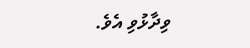ވިދާޅުވި އެވެ.